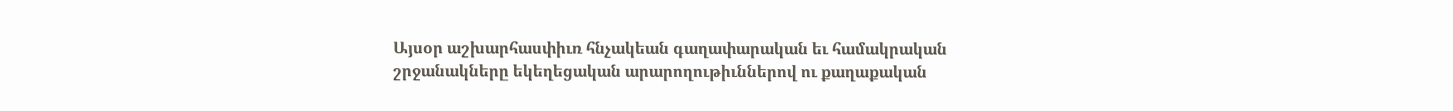Այսօր աշխարհասփիւռ հնչակեան գաղափարական եւ համակրական շրջանակները եկեղեցական արարողութիւններով ու քաղաքական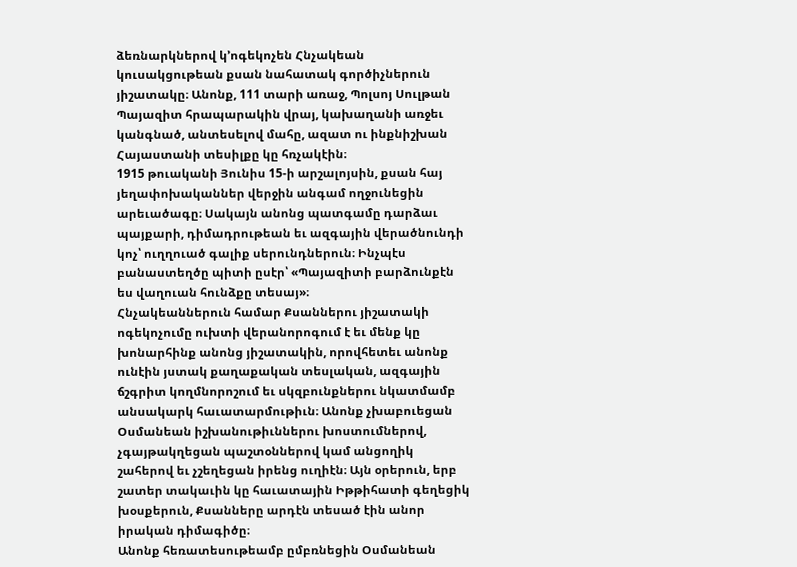ձեռնարկներով կ’ոգեկոչեն Հնչակեան կուսակցութեան քսան նահատակ գործիչներուն յիշատակը։ Անոնք, 111 տարի առաջ, Պոլսոյ Սուլթան Պայազիտ հրապարակին վրայ, կախաղանի առջեւ կանգնած, անտեսելով մահը, ազատ ու ինքնիշխան Հայաստանի տեսիլքը կը հռչակէին։
1915 թուականի Յունիս 15-ի արշալոյսին, քսան հայ յեղափոխականներ վերջին անգամ ողջունեցին արեւածագը։ Սակայն անոնց պատգամը դարձաւ պայքարի, դիմադրութեան եւ ազգային վերածնունդի կոչ՝ ուղղուած գալիք սերունդներուն։ Ինչպէս բանաստեղծը պիտի ըսէր՝ «Պայազիտի բարձունքէն ես վաղուան հունձքը տեսայ»։
Հնչակեաններուն համար Քսաններու յիշատակի ոգեկոչումը ուխտի վերանորոգում է եւ մենք կը խոնարհինք անոնց յիշատակին, որովհետեւ անոնք ունէին յստակ քաղաքական տեսլական, ազգային ճշգրիտ կողմնորոշում եւ սկզբունքներու նկատմամբ անսակարկ հաւատարմութիւն։ Անոնք չխաբուեցան Օսմանեան իշխանութիւններու խոստումներով, չգայթակղեցան պաշտօններով կամ անցողիկ շահերով եւ չշեղեցան իրենց ուղիէն։ Այն օրերուն, երբ շատեր տակաւին կը հաւատային Իթթիհատի գեղեցիկ խօսքերուն, Քսանները արդէն տեսած էին անոր իրական դիմագիծը։
Անոնք հեռատեսութեամբ ըմբռնեցին Օսմանեան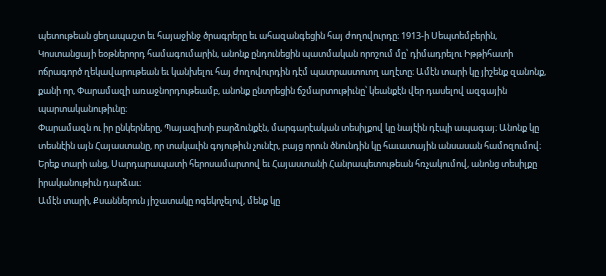պետութեան ցեղապաշտ եւ հայաջինջ ծրագրերը եւ ահազանգեցին հայ ժողովուրդը։ 1913-ի Սեպտեմբերին, Կոստանցայի եօթներորդ համագումարին, անոնք ընդունեցին պատմական որոշում մը՝ դիմադրելու Իթթիհատի ոճրագործ ղեկավարութեան եւ կանխելու հայ ժողովուրդին դէմ պատրաստուող աղէտը։ Ամէն տարի կը յիշենք զանոնք, քանի որ, Փարամազի առաջնորդութեամբ, անոնք ընտրեցին ճշմարտութիւնը՝ կեանքէն վեր դասելով ազգային պարտականութիւնը։
Փարամազն ու իր ընկերները, Պայազիտի բարձունքէն, մարգարէական տեսիլքով կը նայէին դէպի ապագայ։ Անոնք կը տեսնէին այն Հայաստանը, որ տակաւին գոյութիւն չունէր, բայց որուն ծնունդին կը հաւատային անսասան համոզումով։ Երեք տարի անց, Սարդարապատի հերոսամարտով եւ Հայաստանի Հանրապետութեան հռչակումով, անոնց տեսիլքը իրականութիւն դարձաւ։
Ամէն տարի, Քսաններուն յիշատակը ոգեկոչելով, մենք կը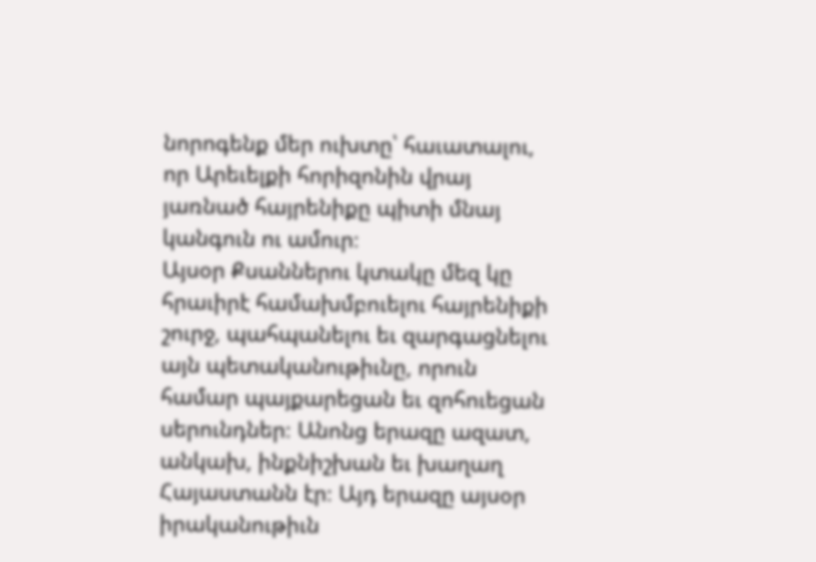նորոգենք մեր ուխտը՝ հաւատալու, որ Արեւելքի հորիզոնին վրայ յառնած հայրենիքը պիտի մնայ կանգուն ու ամուր։
Այսօր Քսաններու կտակը մեզ կը հրաւիրէ համախմբուելու հայրենիքի շուրջ, պահպանելու եւ զարգացնելու այն պետականութիւնը, որուն համար պայքարեցան եւ զոհուեցան սերունդներ։ Անոնց երազը ազատ, անկախ, ինքնիշխան եւ խաղաղ Հայաստանն էր։ Այդ երազը այսօր իրականութիւն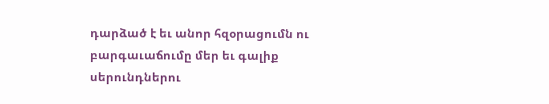դարձած է եւ անոր հզօրացումն ու բարգաւաճումը մեր եւ գալիք սերունդներու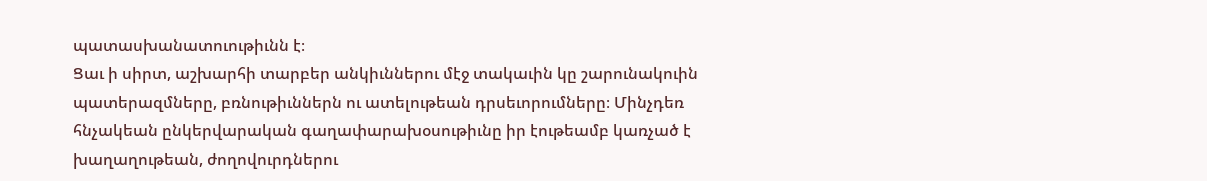պատասխանատուութիւնն է։
Ցաւ ի սիրտ, աշխարհի տարբեր անկիւններու մէջ տակաւին կը շարունակուին պատերազմները, բռնութիւններն ու ատելութեան դրսեւորումները։ Մինչդեռ հնչակեան ընկերվարական գաղափարախօսութիւնը իր էութեամբ կառչած է խաղաղութեան, ժողովուրդներու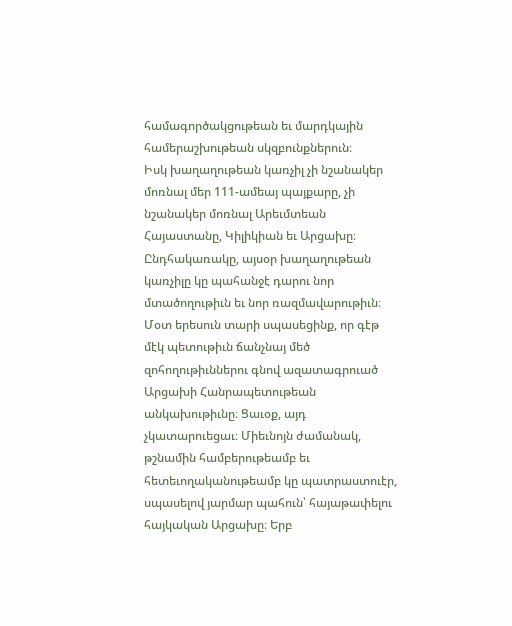համագործակցութեան եւ մարդկային համերաշխութեան սկզբունքներուն։
Իսկ խաղաղութեան կառչիլ չի նշանակեր մոռնալ մեր 111-ամեայ պայքարը, չի նշանակեր մոռնալ Արեւմտեան Հայաստանը, Կիլիկիան եւ Արցախը։ Ընդհակառակը, այսօր խաղաղութեան կառչիլը կը պահանջէ դարու նոր մտածողութիւն եւ նոր ռազմավարութիւն։
Մօտ երեսուն տարի սպասեցինք, որ գէթ մէկ պետութիւն ճանչնայ մեծ զոհողութիւններու գնով ազատագրուած Արցախի Հանրապետութեան անկախութիւնը։ Ցաւօք, այդ չկատարուեցաւ։ Միեւնոյն ժամանակ, թշնամին համբերութեամբ եւ հետեւողականութեամբ կը պատրաստուէր, սպասելով յարմար պահուն՝ հայաթափելու հայկական Արցախը։ Երբ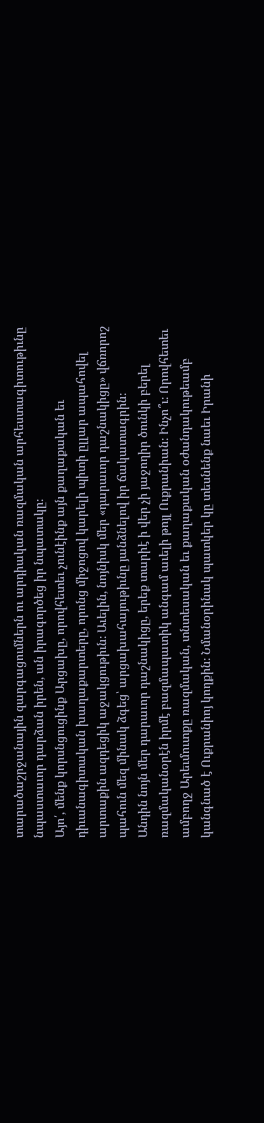տարածաշրջանային զարգացումներն ու արդիական ռազմական արհեստագիտութիւնը նպաստաւոր դարձան իրեն, ան իրագործեց իր նպատակը։
Այո՛, մենք կորսնցուցինք Արցախը, որովհետեւ չունէինք այն քաղաքական եւ դիւանագիտական խաղաքարտերը, որոնց միջոցով կարելի պիտի ըլլար ապահովել արտաքին ազդեցիկ աջակցութիւն։ Աւելին, նոյնիսկ մեր «դարաւոր դաշնակիցը» վճռորոշ պահուն մեզ մինակ ձգեց՝ արցախահայութիւնը յանձնելով իր ճակատագրին։
Անդին նոյն մեր դարաւոր դաշնակիցը, երեք տարիէ ի վեր չի յաջողիր ծունկի բերել ռազմականօրէն իրմէ բազմապատիկ անգամ աւելի թոյլ Ուքրանիան։ Ինչո՞ւ։ Որովհետեւ ամբողջ Արեւմուտքը ռազմական, տնտեսական եւ քաղաքական օժանդակութեամբ կանգնած է Ուքրանիոյ կողքին։ Նմանօրինակ պատկեր կը տեսնենք նաեւ Իրանի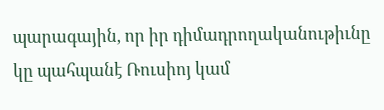պարագային, որ իր դիմադրողականութիւնը կը պահպանէ Ռուսիոյ կամ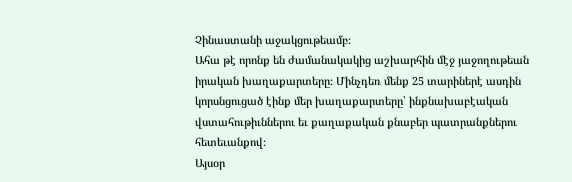Չինաստանի աջակցութեամբ։
Ահա թէ որոնք են ժամանակակից աշխարհին մէջ յաջողութեան իրական խաղաքարտերը։ Մինչդեռ մենք 25 տարիներէ ասդին կորսնցուցած էինք մեր խաղաքարտերը՝ ինքնախաբէական վստահութիւններու եւ քաղաքական քնաբեր պատրանքներու հետեւանքով։
Այսօր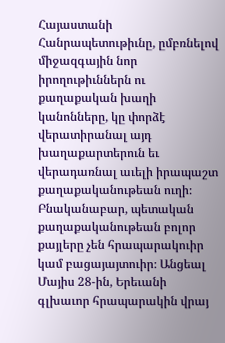Հայաստանի Հանրապետութիւնը, ըմբռնելով միջազգային նոր իրողութիւններն ու քաղաքական խաղի կանոնները, կը փորձէ վերատիրանալ այդ խաղաքարտերուն եւ վերադառնալ աւելի իրապաշտ քաղաքականութեան ուղի։ Բնականաբար, պետական քաղաքականութեան բոլոր քայլերը չեն հրապարակուիր կամ բացայայտուիր։ Անցեալ Մայիս 28-ին, Երեւանի գլխաւոր հրապարակին վրայ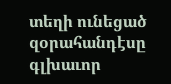տեղի ունեցած զօրահանդէսը գլխաւոր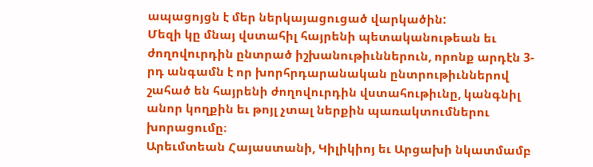ապացոյցն է մեր ներկայացուցած վարկածին:
Մեզի կը մնայ վստահիլ հայրենի պետականութեան եւ ժողովուրդին ընտրած իշխանութիւններուն, որոնք արդէն 3-րդ անգամն է որ խորհրդարանական ընտրութիւններով շահած են հայրենի ժողովուրդին վստահութիւնը, կանգնիլ անոր կողքին եւ թոյլ չտալ ներքին պառակտումներու խորացումը։
Արեւմտեան Հայաստանի, Կիլիկիոյ եւ Արցախի նկատմամբ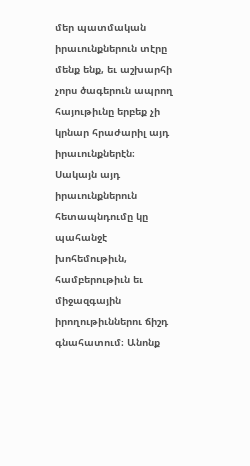մեր պատմական իրաւունքներուն տէրը մենք ենք, եւ աշխարհի չորս ծագերուն ապրող հայութիւնը երբեք չի կրնար հրաժարիլ այդ իրաւունքներէն։ Սակայն այդ իրաւունքներուն հետապնդումը կը պահանջէ խոհեմութիւն, համբերութիւն եւ միջազգային իրողութիւններու ճիշդ գնահատում։ Անոնք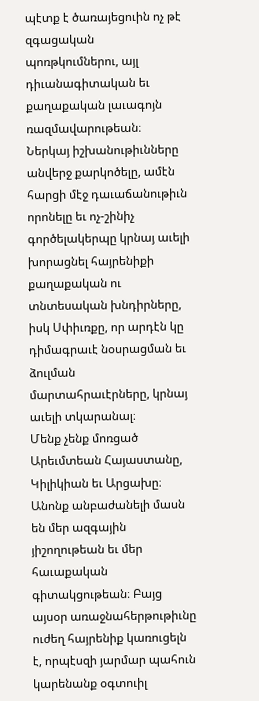պէտք է ծառայեցուին ոչ թէ զգացական պոռթկումներու, այլ դիւանագիտական եւ քաղաքական լաւագոյն ռազմավարութեան։
Ներկայ իշխանութիւնները անվերջ քարկոծելը, ամէն հարցի մէջ դաւաճանութիւն որոնելը եւ ոչ-շինիչ գործելակերպը կրնայ աւելի խորացնել հայրենիքի քաղաքական ու տնտեսական խնդիրները, իսկ Սփիւռքը, որ արդէն կը դիմագրաւէ նօսրացման եւ ձուլման մարտահրաւէրները, կրնայ աւելի տկարանալ։
Մենք չենք մոռցած Արեւմտեան Հայաստանը, Կիլիկիան եւ Արցախը։ Անոնք անբաժանելի մասն են մեր ազգային յիշողութեան եւ մեր հաւաքական գիտակցութեան։ Բայց այսօր առաջնահերթութիւնը ուժեղ հայրենիք կառուցելն է, որպէսզի յարմար պահուն կարենանք օգտուիլ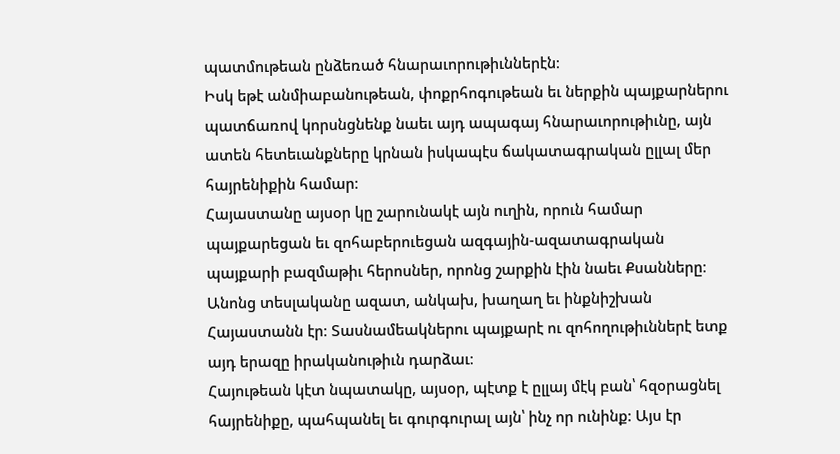պատմութեան ընձեռած հնարաւորութիւններէն։
Իսկ եթէ անմիաբանութեան, փոքրհոգութեան եւ ներքին պայքարներու պատճառով կորսնցնենք նաեւ այդ ապագայ հնարաւորութիւնը, այն ատեն հետեւանքները կրնան իսկապէս ճակատագրական ըլլալ մեր հայրենիքին համար։
Հայաստանը այսօր կը շարունակէ այն ուղին, որուն համար պայքարեցան եւ զոհաբերուեցան ազգային-ազատագրական պայքարի բազմաթիւ հերոսներ, որոնց շարքին էին նաեւ Քսանները։ Անոնց տեսլականը ազատ, անկախ, խաղաղ եւ ինքնիշխան Հայաստանն էր։ Տասնամեակներու պայքարէ ու զոհողութիւններէ ետք այդ երազը իրականութիւն դարձաւ։
Հայութեան կէտ նպատակը, այսօր, պէտք է ըլլայ մէկ բան՝ հզօրացնել հայրենիքը, պահպանել եւ գուրգուրալ այն՝ ինչ որ ունինք: Այս էր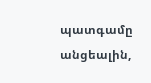պատգամը անցեալին,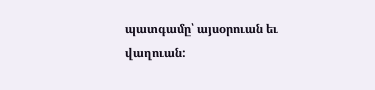պատգամը՝ այսօրուան եւ վաղուան: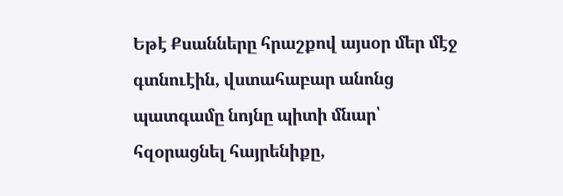Եթէ Քսանները հրաշքով այսօր մեր մէջ գտնուէին, վստահաբար անոնց պատգամը նոյնը պիտի մնար՝ հզօրացնել հայրենիքը,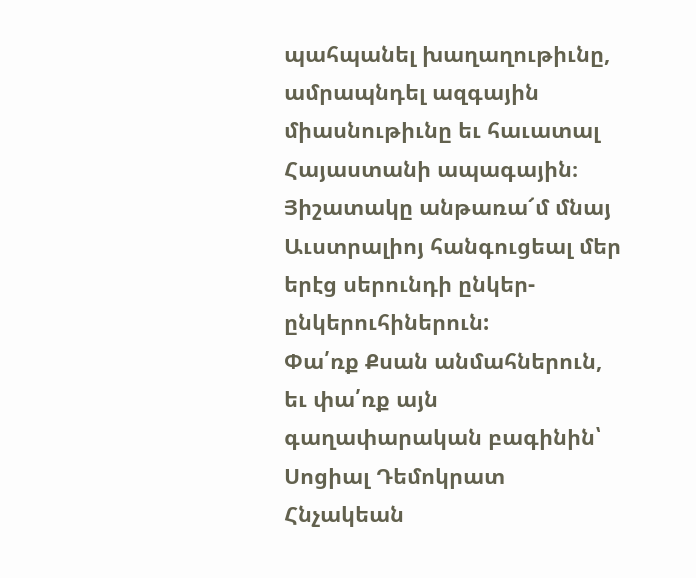պահպանել խաղաղութիւնը, ամրապնդել ազգային միասնութիւնը եւ հաւատալ Հայաստանի ապագային։
Յիշատակը անթառա՜մ մնայ Աւստրալիոյ հանգուցեալ մեր երէց սերունդի ընկեր-ընկերուհիներուն:
Փա՛ռք Քսան անմահներուն, եւ փա՛ռք այն գաղափարական բագինին՝ Սոցիալ Դեմոկրատ Հնչակեան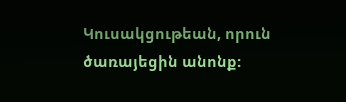Կուսակցութեան, որուն ծառայեցին անոնք: